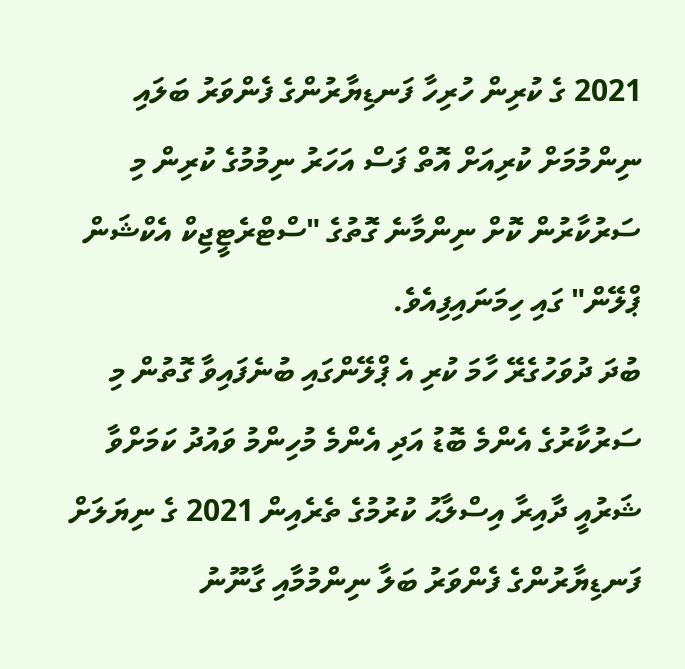2021 ގެ ކުރިން ހުރިހާ ފަނޑިޔާރުންގެ ފެންވަރު ބަލައި ނިންމުމަށް ކުރިއަށް އޮތް ފަސް އަހަރު ނިމުމުގެ ކުރިން މި ސަރުކާރުން ކޮށް ނިންމާނެ ގޮތުގެ "ސްޓްރެޓީޖިކް އެކްޝަން ޕްލޭން" ގައި ހިމަނައިފިއެވެ.
ބުދަ ދުވަހުގެރޭ ހާމަ ކުރި އެ ޕްލޭންގައި ބުނެފައިވާ ގޮތުން މި ސަރުކާރުގެ އެންމެ ބޮޑު އަދި އެންމެ މުހިންމު ވައުދު ކަމަށްވާ ޝަރުއީ ދާއިރާ އިސްލާޙު ކުރުމުގެ ތެރެއިން 2021 ގެ ނިޔަލަށް ފަނޑިޔާރުންގެ ފެންވަރު ބަލާ ނިންމުމާއި ގާނޫނު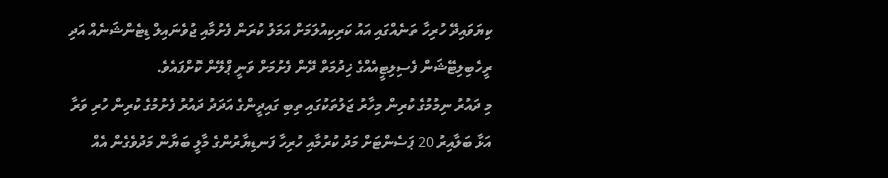ކިޔަވައިދޭ ހުރިހާ ތަނެއްގައި އައު ކަރިކިއުލަމަށް އަމަލު ކުރަން ފެށުމާއި ޖުވެނައިލް ޑިޓެންޝަނެއް އަދި ރީހެބިލިޓޭޝަން ފެސިލިޓީއެއްގެ ޚިދުމަތް ދޭން ފެށުމަށް ވަނީ ޕްލޭން ކޮށްފައެވެ.
މި ދައުރު ނިމުމުގެ ކުރިން މިހާރު ޖަލުތަކުގައި ތިބި ގައިދީންގެ އަދަދު ދައުރު ފެށުމުގެ ކުރިން ހުރި ވަރާ އަޅާ ބަލާއިރު 20 ޕަސެންޓަށް މަދު ކުރުމާއި ހުރިހާ ފަނޑިޔާރުންގެ މާލީ ބަޔާން މަދުވެގެން އެއް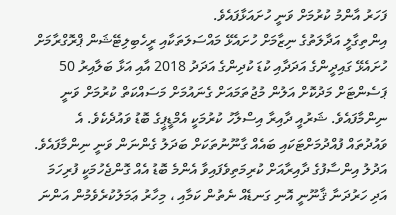ފަހަރު އާންމު ކުރުމަށް ވަނީ ހުށައަޅާފައެވެ.
އިންތިގާލީ އަދާލަތުގެ ނިޒާމަށް ހުށައެޅޭ މައްސަލަތަކާއި ރީހެބިލިޓޭޝަން ޕްރޮގްރާމަށް ހުށައެޅޭ ގައިދީންގެ އަދަދާއި ކުޑަ ކުދިންގެ އަދަދު 2018 އާއި އަޅާ ބަލާއިރު 50 ޕަސެންޓަށް މަދުކޮށް އަލުން މުޖުތަމައަށް ގެނައުމަށް މަސައްކަތް ކުރުމަށް ވަނީ ނިންމާފައެވެ. ޝަރުއީ ދާއިރާ އިސްލާހު ކުރުމަކީ އެމްޑީޕީގެ ބޮޑު ވައުދެކެވެ. އެ ވައުދުތައް ފުއްދުމަށްޓަކައި ބައެއް ގާނޫނުތަކަށް ބަދަލު ގެންނަން ވަނީ ނިންމާފައެވެ.
އަދުލު އިންސާފުގެ ދާއިރާއަށް ކުރިމަތިވެފައިވާ އެންމެ ބޮޑު އެއް ގޮންޖެހުމަކީ ފުރިހަމަ އަދި ހަރުދަނާ ޤާނޫނީ އޮނި ގަނޑެއް ނެތުން ކަމާއި ، މިހާރު ޢަމަލުކުރެވެމުން އަންނަ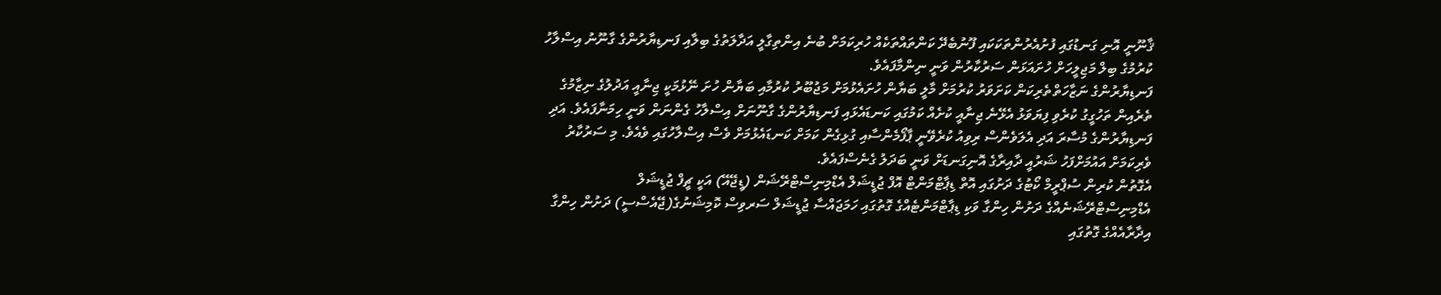ޤާނޫނީ އޮނި ގަނޑުގައި ފުށުއެރުންތަކަކައި ފޫނުބެދޭ ކަންތައްތަކެއް ހުރިކަމަށް ބުނެ އިންތިގާލީ އަދާލަތުގެ ބިލާއި ފަނޑިޔާރުންގެ ގާނޫނު އިސްލާހު ކުރުމުގެ ބިލް މަޖިލީހަށް ހުށައަޅަން ސަރުކާރުން ވަނީ ނިންމާފައެވެ.
ފަނޑިޔާރުންގެ ނަޒާހަތްތެރިކަން ކަށަވަރު ކުރުމަށް މާލީ ބަޔާން ހުށައެޅުމަށް މަޖުބޫރު ކުރުމާއި ބަޔާން ހުށަ ނޭޅުމަކީ ޖިނާއީ އަދުލުގެ ނިޒާމުގެ ތެރެއިން ތަހުގީގު ކުރެވި ފިޔަވަޅު އެޅޭނެ ޖިނާއީ ކުށެއް ކަމުގައި ކަނޑައެޅައި ފަނޑިޔާރުންގެ ގާނޫނަށް އިސްލާހު ގެންނަން ވަނީ ހިމަނާފައެވެ. އަދި ފަނޑިޔާރުންގެ މުސާރަ އަދި އެލަވެންސް ރިވިއު ކުރެވޭނީ ޕާފޯމެންސާއި ގުޅިގެން ކަމަށް ކަނޑައެޅުމަށް ވެސް އިސްލާހުގައި ވެއެވެ. މި ސަރުކާރު ވެރިކަމަށް އައުމަށްފަހު ޝަރުއީ ދާއިރާގެ އޮނިގަނޑަށް ވަނީ ބަދަލު ގެނެސްފައެވެ.
އެގޮތުން ކުރިން ސުޕްރީމް ކޯޓުގެ ދަށުގައި އޮތް ޑިޕާޓްމަންޓް އޮފް ޖުޑީޝަލް އެޑްމިނިސްޓްރޭޝަން (ޑީޖޭއޭ) އަކީ ޗީފް ޖުޑީޝަލް އެޑްމިނިސްޓްރޭޝަނެއްގެ ދަށުން ހިންގާ ވަކި ޑިޕާޓްމަންޓެއްގެ ގޮތުގައި ހަމަޖައްސާ ޖުޑީޝަލް ސަރވިސް ކޮމިޝަނުގެ(ޖޭއެސްސީ) ދަށުން ހިންގާ އިދާރާއެއްގެ ގޮތުގައި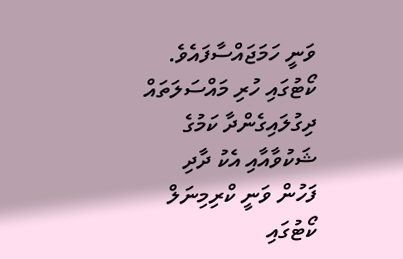ވަނީ ހަމަޖައްސާފައެވެ. ކޯޓުގައި ހުރި މައްސަލަތައް ދިގުލައިގެންދާ ކަމުގެ ޝަކުވާއާއި އެކު ދާދި ފަހުން ވަނީ ކްރިމިނަލް ކޯޓުގައި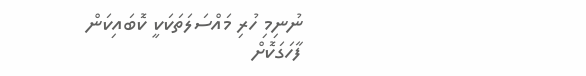ނުނިމި ހުރި މައްސަލަތަކަކީ ކޮބައިކަން ފާހަގަކޮށް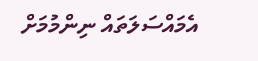އެމައްސަލަތައް ނިންމުމަށް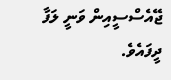ޖޭއެސްސީއިން ވަނީ ލަފާ ދީފައެވެ.